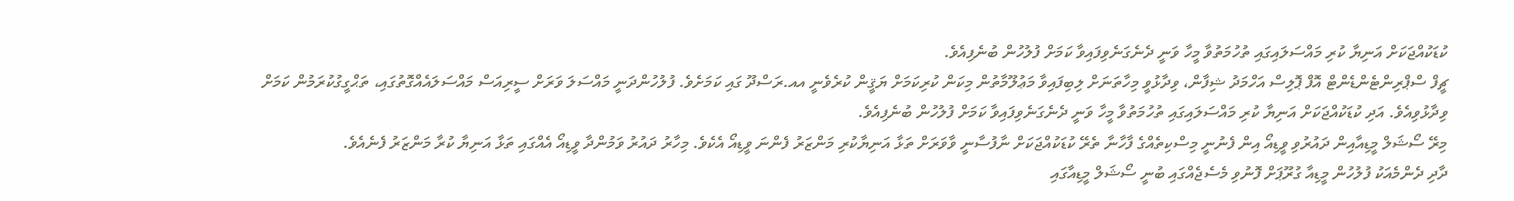ކުޑަކުއްޖަކަށް އަނިޔާ ކުރި މައްސަލައިގައި ތުހުމަތުވާ މީހާ ވަނީ ދެނެގަނެވިފައިވާ ކަމަށް ފުލުހުން ބުނެފިއެވެ.
ޗީފް ސްޕްރިންޓެންޑެންޓް އޮފް ޕޮލިސް އަހްމަދު ޝިފާން، ވިދާޅުވީ މިހާތަނަށް ލިބިފައިވާ މަޢުލޫމާތުން މިކަން ކުރިކަމަށް ޔަޤީން ކުރެވެނީ އއ.ރަސްދޫ ގައި ކަމަށެވެ. ފުލުހުންދަނީ މައްސަލަ ވަރަށް ސީރިއަސް މައްސަލައެއްގޮތުގައި، ތަޙްގީގުކުރަމުން ކަމަށް ވިދާޅުވިއެވެ. އަދި ކުޑަކުއްޖަކަށް އަނިޔާ ކުރި މައްސަލައިގައި ތުހުމަތުވާ މީހާ ވަނީ ދެނެގަނެވިފައިވާ ކަމަށް ފުލުހުން ބުނެފިއެވެ.
މިރޭ ސޯޝަލް މީޑިއާއިން ދައުރުވި ވީޑިއޯ އިން ފެނުނީ މިސްކިތެއްގެ ފާހާނާ ތެރޭ ކުޑަކުއްޖަކަށް ނާފުސާނީ ވާވަރަށް ތަޅާ އަނިޔާކުރި މަންޒަރު ފެންނަ ވީޑިއޯ އެކެވެ. މިހާރު ދައުރު ވަމުންދާ ވީޑިއޯ އެއްގައި ތަޅާ އަނިޔާ ކުރާ މަންޒަރު ފެނެއެވެ.
ދާދި ދެންމެއަކު ފުލުހުން މީޑިއާ ގުރޫޕަށް ފޮނުވި މެސެޖެއްގައި ބުނީ ސޯޝަލް މީޑިއާގައި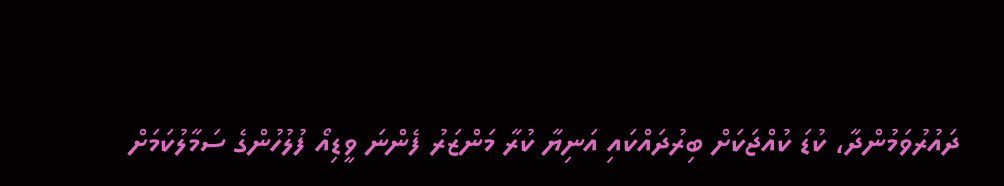ދައުރުވަމުންދާ، ކުޑަ ކުއްޖަކަށް ބިރުދައްކައި އަނިޔާ ކުރާ މަންޒަރު ފެންނަ ވީޑިއޯ ފުލުހުންގެ ސަމާލުކަމަށް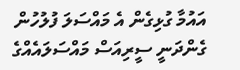އައުމާ ގުޅިގެން އެ މައްސަލަ ފުލުހުން ގެންދަނީ ސީރިއަސް މައްސަލައެއްގެ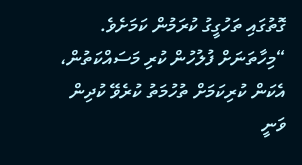ގޮތުގައި ތަހުގީގު ކުރަމުން ކަމަށެވެ.
“މިހާތަނަށް ފުލުހުން ކުރި މަސައްކަތުން، އެކަން ކުރިކަމަށް ތުހުމަތު ކުރެވޭ ކުދިން ވަނީ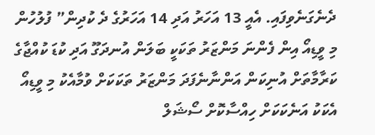ދެނެގަނެވިފައި. އެއީ 13 އަހަރު އަދި 14 އަހަރުގެ ދެ ކުދިން” ފުލުހުން
މި ވީޑިއޯ އިން ފެންނަ މަންޒަރު ތަކަކީ ބަލަން އުނދަގޫ އަދި ކުޑަ ކުއްޖާގެ ކަރާމާތަށް އުނިކަން އަންނާނެފަދަ މަންޒަރު ތަކަކަށް ވުމާއެކު މި ވީޑިއޯ އެކަކު އަނެކަކަށް ހިއްސާކޮށް ސޯޝަލް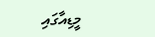މީޑިއާގައި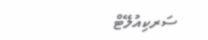ސަރކިއުލޭޓް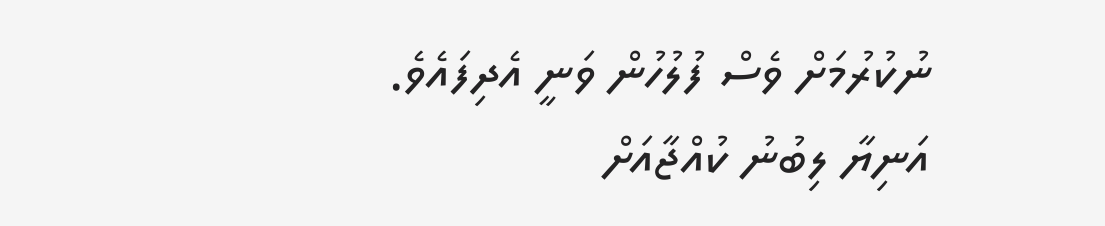ނުކުރުމަށް ވެސް ފުލުހުން ވަނީ އެދިފައެވެ.
އަނިޔާ ލިބުނު ކުއްޖާއަށް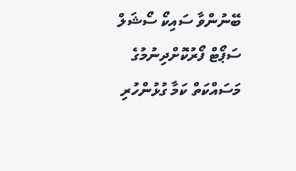ބޭނުންވާ ސައިކޯ ސޯޝަލް ސަޕޯޓް ފޯރުކޮށްދިނުމުގެ މަސައްކަތް ކަމާ ގުޅުންހުރި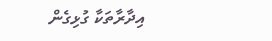އިދާރާތަކާ ގުޅިގެން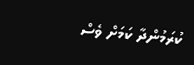ކުރަމުންދާ ކަމަށް ވެސް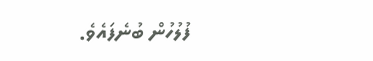ފުލުހުން ބުނެފައެވެ.